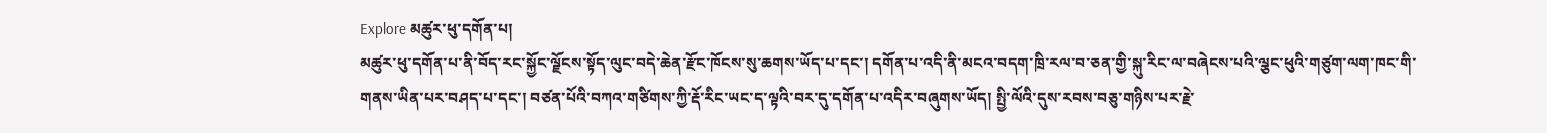Explore མཚུར་ཕུ་དགོན་པ།
མཚུར་ཕུ་དགོན་པ་ནི་བོད་རང་སྐྱོང་ལྗོངས་སྟོད་ལུང་བདེ་ཆེན་རྫོང་ཁོངས་སུ་ཆགས་ཡོད་པ་དང་། དགོན་པ་འདི་ནི་མངའ་བདག་ཁྲི་རལ་བ་ཅན་གྱི་སྐུ་རིང་ལ་བཞེངས་པའི་ལྕང་ཕུའི་གཙུག་ལག་ཁང་གི་གནས་ཡིན་པར་བཤད་པ་དང་། བཙན་པོའི་བཀའ་གཙིགས་ཀྱི་རྡོ་རིང་ཡང་ད་ལྟའི་བར་དུ་དགོན་པ་འདིར་བཞུགས་ཡོད། སྤྱི་ལོའི་དུས་རབས་བཅུ་གཉིས་པར་རྗེ་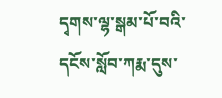དྭགས་ལྷ་སྒམ་པོ་བའི་དངོས་སློབ་ཀརྨ་དུས་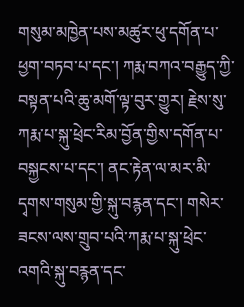གསུམ་མཁྱེན་པས་མཚུར་ཕུ་དགོན་པ་ཕྱག་བཏབ་པ་དང་། ཀརྨ་བཀའ་བརྒྱུད་ཀྱི་བསྟན་པའི་ཆུ་མགོ་ལྟ་བུར་གྱུར། རྗེས་སུ་ཀརྨ་པ་སྐུ་ཕྲེང་རིམ་བྱོན་གྱིས་དགོན་པ་བསྐྱངས་པ་དང་། ནང་རྟེན་ལ་མར་མི་དྭགས་གསུམ་གྱི་སྐུ་བརྙན་དང་། གསེར་ཟངས་ལས་གྲུབ་པའི་ཀརྨ་པ་སྐུ་ཕྲེང་འགའི་སྐུ་བརྙན་དང་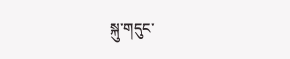སྐུ་གདུང་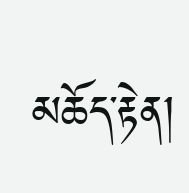མཆོད་རྟེན།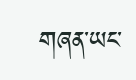གཞན་ཡང་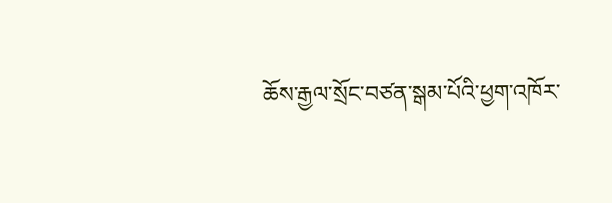ཆོས་རྒྱལ་སྲོང་བཙན་སྒམ་པོའི་ཕྱག་འཁོར་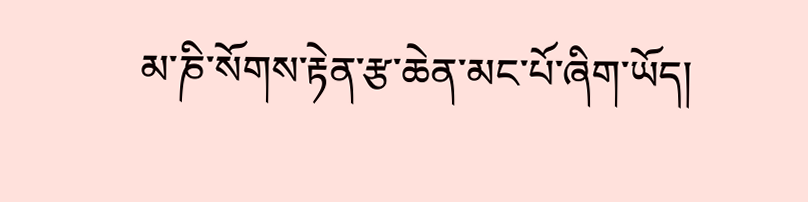མ་ཎི་སོགས་རྟེན་རྩ་ཆེན་མང་པོ་ཞིག་ཡོད།